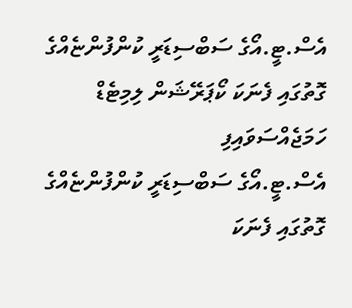އެސް.ޓީ.އޯގެ ސަބްސިޑަރީ ކުންފުންޏެއްގެ ގޮތުގައި ފެނަކަ ކޯޕަރޭޝަން ލިމިޓެޑް ހަމަޖެއްސަވައިފި
އެސް.ޓީ.އޯގެ ސަބްސިޑަރީ ކުންފުންޏެއްގެ ގޮތުގައި ފެނަކަ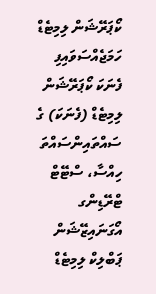ކޯޕަރޭޝަން ލިމިޓެޑް ހަމަޖެއްސަވައިފި
ފެނަކަ ކޯޕަރޭޝަން ލިމިޓެޑް (ފެނަކަ) ގެ ސައްތައިންސައްތަ ހިއްސާ، ސްޓޭޓް ޓްރޭޑިންގ އޯގަނައިޒޭޝަން ޕަބްލިކް ލިމިޓެޑް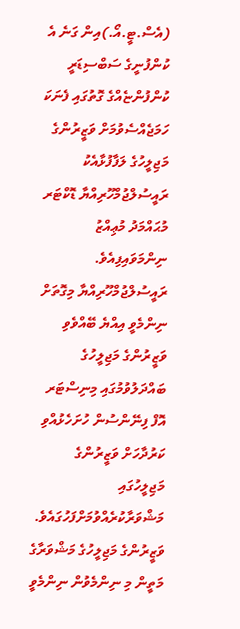(އެސް.ޓީ.އޯ.)އިން ގަނެ އެ ކުންފުނީގެ ސަބްސިޑަރީ ކުންފުންޏެއްގެ ގޮތުގައި ފެނަކަ ހަމަޖެއްސެވުމަށް ވަޒީރުންގެ މަޖިލީހުގެ ލަފާފުޅާއެކު ރައީސުލްޖުމްހޫރިއްޔާ ޑޮކްޓަރ މުޙައްމަދު މުޢިއްޒު ނިންމަވައިފިއެވެ. ރައީސުލްޖުމްހޫރިއްޔާ މިގޮތަށް ނިންމެވީ އިއްޔެ ބޭއްވެވި ވަޒީރުންގެ މަޖިލީހުގެ ބައްދަލުވުމުގައި މިނިސްޓަރ އޮފް ފިނޭންސުން ހުށަހެޅުއްވި ކަރުދާހަށް ވަޒީރުންގެ މަޖިލީހުގައި މަޝްވަރާކުރެއްވުމަށްފަހުގައެވެ.
ވަޒީރުންގެ މަޖިލީހުގެ މަޝްވަރާގެ މަތީން މި ނިންމެވުން ނިންމެވީ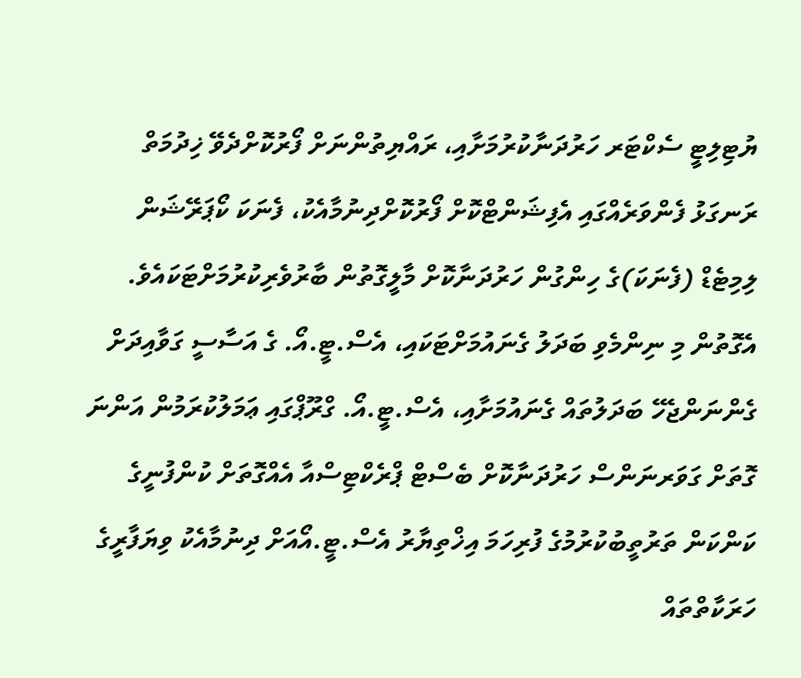ޔުޓިލިޓީ ސެކްޓަރ ހަރުދަނާކުރުމަށާއި، ރައްޔިތުންނަށް ފޯރުކޮށްދެވޭ ޚިދުމަތް ރަނގަޅު ފެންވަރެއްގައި އެފިޝަންޓްކޮށް ފޯރުކޮށްދިނުމާއެކު، ފެނަކަ ކޯޕަރޭޝަން ލިމިޓެޑް (ފެނަކަ)ގެ ހިންގުން ހަރުދަނާކޮށް މާލީގޮތުން ބާރުވެރިކުރުމަށްޓަކައެވެ.
އެގޮތުން މި ނިންމެވި ބަދަލު ގެނައުމަށްޓަކައި، އެސް.ޓީ.އޯ. ގެ އަސާސީ ގަވާއިދަށް ގެންނަންޖެހޭ ބަދަލުތައް ގެނައުމަށާއި، އެސް.ޓީ.އޯ. ގްރޫޕްގައި ޢަމަލުކުރަމުން އަންނަ ގޮތަށް ގަވަރނަންސް ހަރުދަނާކޮށް ބެސްޓް ޕްރެކްޓިސްއާ އެއްގޮތަށް ކުންފުނީގެ ކަންކަން ތަރުތީބުކުރުމުގެ ފުރިހަމަ އިޚްތިޔާރު އެސް.ޓީ.އޯއަށް ދިނުމާއެކު ވިޔަފާރީގެ ހަރަކާތްތައް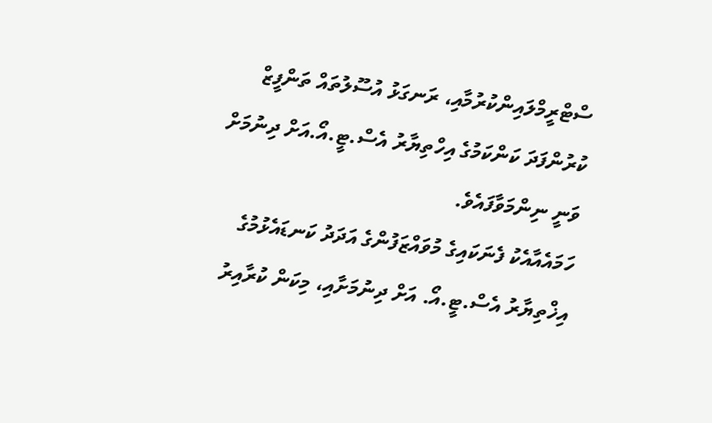ސްޓްރީމްލައިންކުރުމާއި، ރަނގަޅު އުސޫލުތައް ތަންފީޒް ކުރުންފަދަ ކަންކަމުގެ އިހްތިޔާރު އެސް.ޓީ.އޯ.އަށް ދިނުމަށް ވަނީ ނިންމަވާފައެވެ.
ހަމައެއާއެކު ފެނަކައިގެ މުވައްޒަފުންގެ އަދަދު ކަނޑައެޅުމުގެ އިޚްތިޔާރު އެސް.ޓީ.އޯ. އަށް ދިނުމަށާއި، މިކަން ކުރާއިރު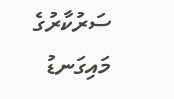ސަރުކާރުގެ މައިގަނޑު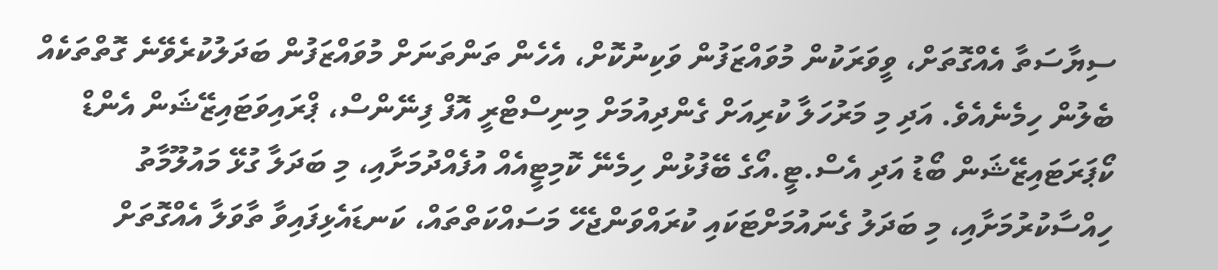ސިޔާސަތާ އެއްގޮތަށް، ވީވަރަކުން މުވައްޒަފުން ވަކިނުކޮށް، އެހެން ތަންތަނަށް މުވައްޒަފުން ބަދަލުކުރެވޭނެ ގޮތްތަކެއް ބެލުން ހިމެނެއެވެ. އަދި މި މަރުހަލާ ކުރިއަށް ގެންދިއުމަށް މިނިސްޓްރީ އޮފް ފިނޭންސް، ޕްރައިވަޓައިޒޭޝަން އެންޑް ކޯޕަރަޓައިޒޭޝަން ބޯޑު އަދި އެސް.ޓީ.އޯގެ ބޭފުޅުން ހިމެނޭ ކޮމިޓީއެއް އުފެއްދުމަށާއި، މި ބަދަލާ ގުޅޭ މައުލޫމާތު ހިއްސާކުރުމަށާއި، މި ބަދަލު ގެނައުމަށްޓަކައި ކުރައްވަންޖެހޭ މަސައްކަތްތައް، ކަނޑައެޅިފައިވާ ތާވަލާ އެއްގޮތަށް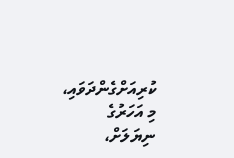ކުރިއަށްގެންދަވައި، މި އަހަރުގެ ނިޔަލަށް،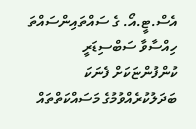އެސް.ޓީ.އޯ. ގެ ސައްތައިންސައްތަ ހިއްސާވާ ސަބްސިޑަރީ ކުންފުންޏަކަށް ފެނަކަ ބަދަލުކުރެއްވުމުގެ މަސައްކަތްތައް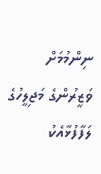ނިންމުމަށް ވަޒީރުންގެ މަޖިލީހުގެ ލަފާފުޅާއެކު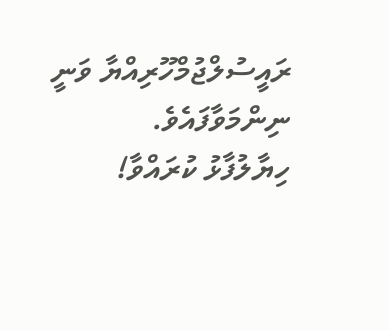ރައީސުލްޖުމްހޫރިއްޔާ ވަނީ ނިންމަވާފައެވެ.
ހިޔާލުފާޅު ކުރައްވާ!